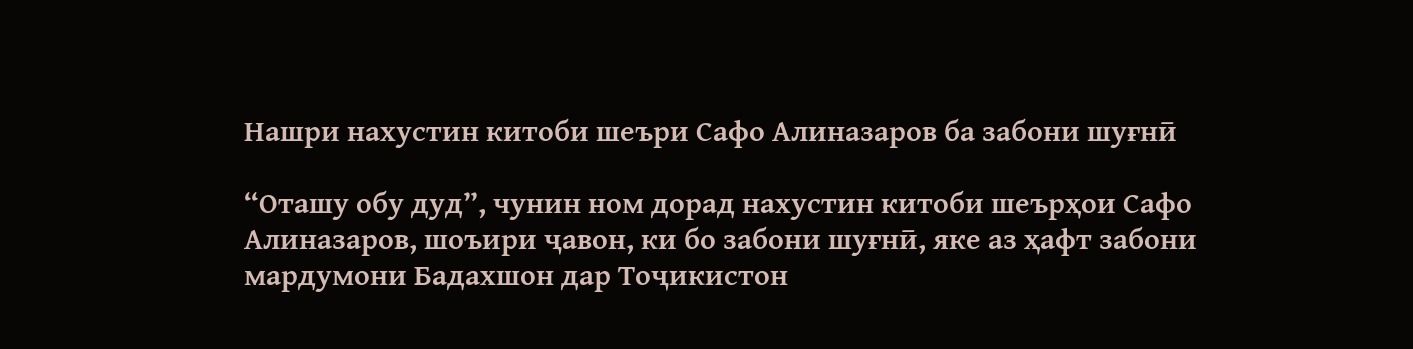Нашри нахустин китоби шеъри Сафо Алиназаров ба забони шуғнӣ

“Оташу обу дуд”, чунин ном дорад нахустин китоби шеърҳои Сафо Алиназаров, шоъири ҷавон, ки бо забони шуғнӣ, яке аз ҳафт забони мардумони Бадахшон дар Тоҷикистон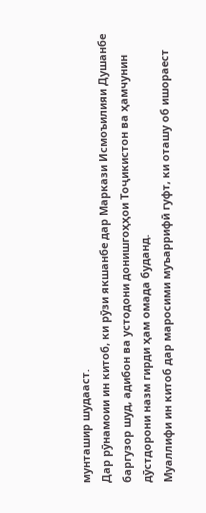мунташир шудааст.
Дар рӯнамоии ин китоб, ки рӯзи якшанбе дар Маркази Исмоъилияи Душанбе баргузор шуд, адибон ва устодони донишгоҳҳои Тоҷикистон ва ҳамчунин дӯстдорони назм гирди ҳам омада буданд.
Муаллифи ин китоб дар маросими муъаррифӣ гуфт, ки оташу об ишораест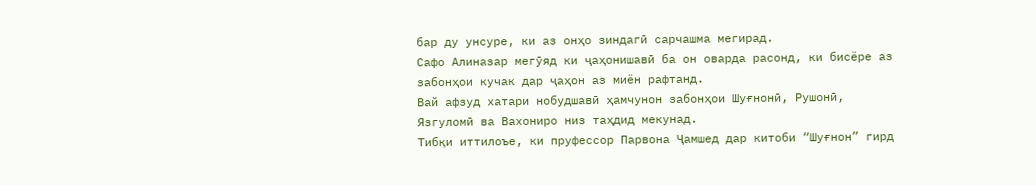бар ду унсуре, ки аз онҳо зиндагӣ сарчашма мегирад.
Сафо Алиназар мегӯяд ки ҷаҳонишавӣ ба он оварда расонд, ки бисёре аз забонҳои кучак дар ҷаҳон аз миён рафтанд.
Вай афзуд хатари нобудшавӣ ҳамчунон забонҳои Шуғнонӣ, Рушонӣ, Язгуломӣ ва Вахониро низ таҳдид мекунад.
Тибқи иттилоъе, ки пруфессор Парвона Ҷамшед дар китоби “Шуғнон” гирд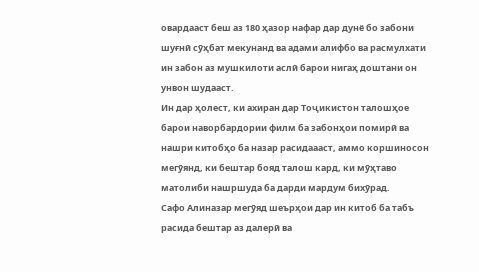овардааст беш аз 180 ҳазор нафар дар дунё бо забони шуғнӣ сӯҳбат мекунанд ва адами алифбо ва расмулхати ин забон аз мушкилоти аслӣ барои нигаҳ доштани он унвон шудааст.
Ин дар ҳолест, ки ахиран дар Тоҷикистон талошҳое барои наворбардории филм ба забонҳои помирӣ ва нашри китобҳо ба назар расидаааст, аммо коршиносон мегӯянд, ки бештар бояд талош кард, ки мӯҳтаво матолиби нашршуда ба дарди мардум бихӯрад.
Сафо Алиназар мегӯяд шеърҳои дар ин китоб ба табъ расида бештар аз далерӣ ва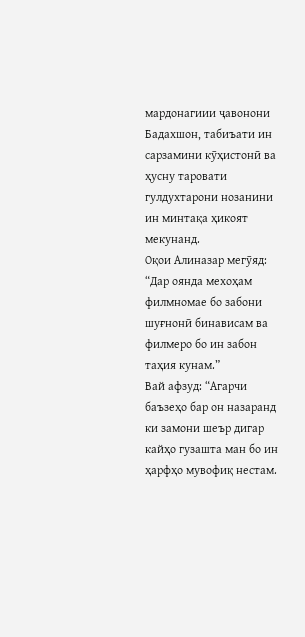мардонагиии ҷавонони Бадахшон, табиъати ин сарзамини кӯҳистонӣ ва ҳусну таровати гулдухтарони нозанини ин минтақа ҳикоят мекунанд.
Оқои Алиназар мегӯяд: “Дар оянда мехоҳам филмномае бо забони шуғнонӣ бинависам ва филмеро бо ин забон таҳия кунам.”
Вай афзуд: “Агарчи баъзеҳо бар он назаранд ки замони шеър дигар кайҳо гузашта ман бо ин ҳарфҳо мувофиқ нестам.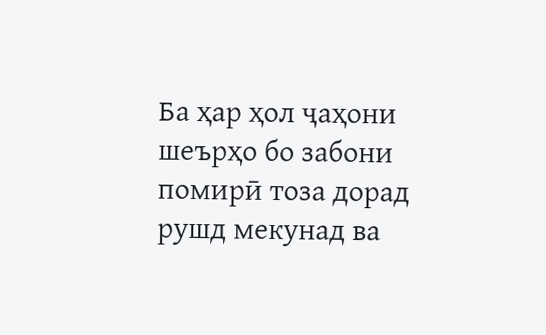Ба ҳар ҳол ҷаҳони шеърҳо бо забони помирӣ тоза дорад рушд мекунад ва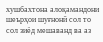хушбахтона алоқамандони шеърҳои шуғнонӣ сол то сол зиёд мешаванд ва аз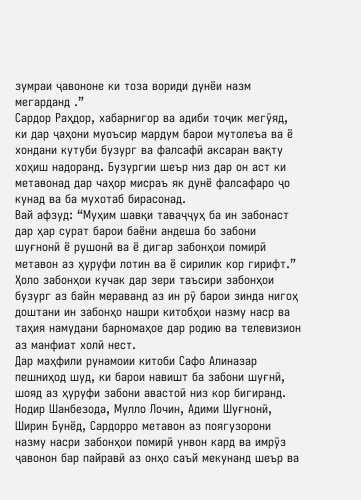зумраи ҷавононе ки тоза вориди дунёи назм мегарданд .”
Сардор Раҳдор, хабарнигор ва адиби тоҷик мегӯяд, ки дар ҷаҳони муоъсир мардум барои мутолеъа ва ё хондани кутуби бузург ва фалсафӣ аксаран вақту хоҳиш надоранд. Бузургии шеър низ дар он аст ки метавонад дар чаҳор мисраъ як дунё фалсафаро ҷо кунад ва ба мухотаб бирасонад.
Вай афзуд: “Муҳим шавқи таваҷҷуҳ ба ин забонаст дар ҳар сурат барои баёни андеша бо забони шуғнонӣ ё рушонӣ ва ё дигар забонҳои помирӣ метавон аз ҳуруфи лотин ва ё сирилик кор гирифт.”
Ҳоло забонҳои кучак дар зери таъсири забонҳои бузург аз байн мераванд аз ин рӯ барои зинда нигоҳ доштани ин забонҳо нашри китобҳои назму наср ва таҳия намудани барномаҳое дар родию ва телевизион аз манфиат холӣ нест.
Дар маҳфили рунамоии китоби Сафо Алиназар пешниҳод шуд, ки барои навишт ба забони шуғнӣ, шояд аз ҳуруфи забони авастоӣ низ кор бигиранд.
Нодир Шанбезода, Мулло Лочин, Адими Шуғнонӣ, Ширин Бунёд, Сардорро метавон аз поягузорони назму насри забонҳои помирӣ унвон кард ва имрӯз ҷавонон бар пайравӣ аз онҳо саъй мекунанд шеър ва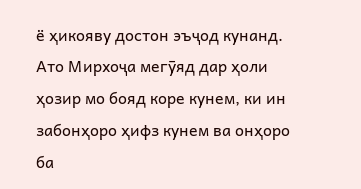ё ҳикояву достон эъҷод кунанд.
Ато Мирхоҷа мегӯяд дар ҳоли ҳозир мо бояд коре кунем, ки ин забонҳоро ҳифз кунем ва онҳоро ба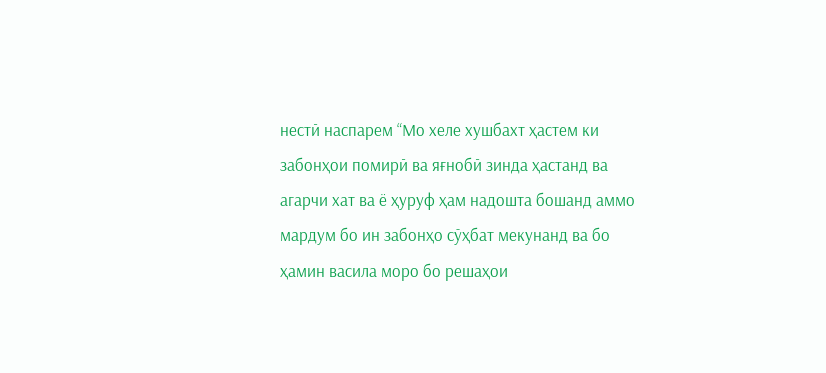нестӣ наспарем “Мо хеле хушбахт ҳастем ки забонҳои помирӣ ва яғнобӣ зинда ҳастанд ва агарчи хат ва ё ҳуруф ҳам надошта бошанд аммо мардум бо ин забонҳо сӯҳбат мекунанд ва бо ҳамин васила моро бо решаҳои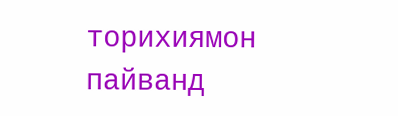торихиямон пайванд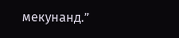мекунанд.”